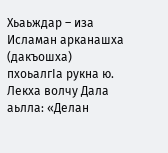Хьаьждар – иза Исламан арканашха (дакъошха) пхоьалгIа рукна ю. Лекха волчу Дала аьлла: «Делан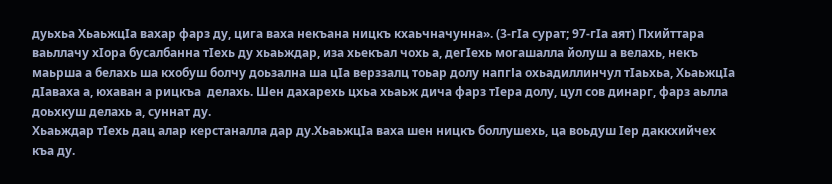дуьхьа ХьаьжцIа вахар фарз ду, цига ваха некъана ницкъ кхаьчначунна». (3-гIа сурат; 97-гIа аят) Пхийттара ваьллачу хIора бусалбанна тIехь ду хьаьждар, иза хьекъал чохь а, дегIехь могашалла йолуш а велахь, некъ маьрша а белахь ша кхобуш болчу доьзална ша цIа верззалц тоьар долу напгІа охьадиллинчул тIаьхьа, ХьаьжцIа дIаваха а, юхаван а рицкъа  делахь. Шен дахарехь цхьа хьаьж дича фарз тIера долу, цул сов динарг, фарз аьлла доьхкуш делахь а, суннат ду.
Хьаьждар тIехь дац алар керстаналла дар ду.ХьаьжцIа ваха шен ницкъ боллушехь, ца воьдуш Iер даккхийчех къа ду.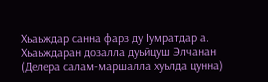Хьаьждар санна фарз ду Iумратдар а.
Хьаьждаран дозалла дуьйцуш Элчанан (Делера салам-маршалла хуьлда цунна)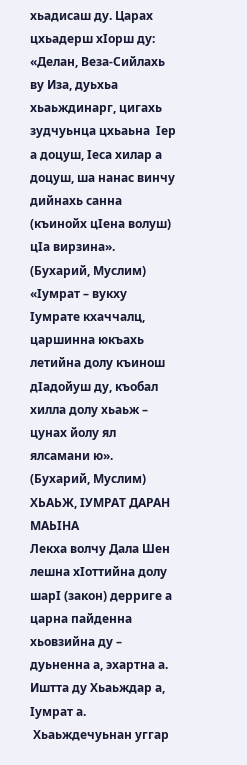хьадисаш ду. Царах цхьадерш хIорш ду:
«Делан, Веза-Сийлахь ву Иза, дуьхьа хьаьждинарг, цигахь зудчуьнца цхьаьна  Iер а доцуш, Iеса хилар а доцуш, ша нанас винчу дийнахь санна (къинойх цIена волуш) цIа вирзина».
(Бухарий, Муслим)
«Iумрат – вукху Iумрате кхаччалц, царшинна юкъахь летийна долу къинош дIадойуш ду, къобал хилла долу хьаьж – цунах йолу ял ялсамани ю».
(Бухарий, Муслим)
ХЬАЬЖ, IУМРАТ ДАРАН  МАЬIНА
Лекха волчу Дала Шен лешна хIоттийна долу  шарI (закон) дерриге а царна пайденна хьовзийна ду – дуьненна а, эхартна а. Иштта ду Хьаьждар а, Iумрат а.
 Хьаьждечуьнан уггар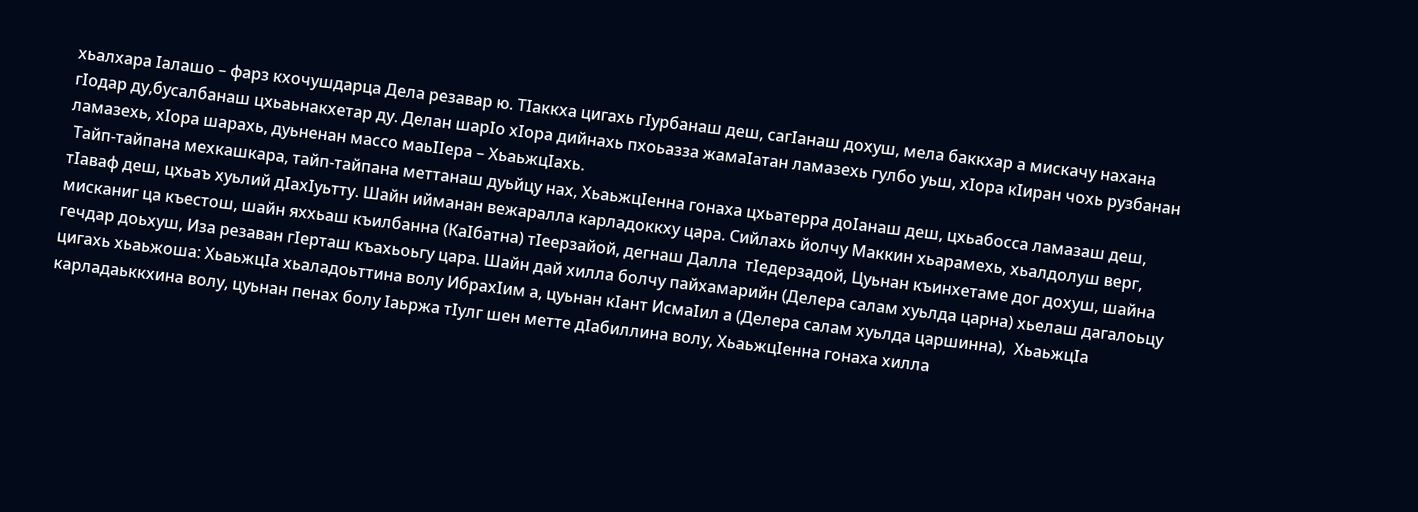хьалхара Iалашо – фарз кхочушдарца Дела резавар ю. ТIаккха цигахь гIурбанаш деш, сагIанаш дохуш, мела баккхар а мискачу нахана гIодар ду,бусалбанаш цхьаьнакхетар ду. Делан шарIо хIора дийнахь пхоьазза жамаIатан ламазехь гулбо уьш, хIора кIиран чохь рузбанан ламазехь, хIора шарахь, дуьненан массо маьIIера – ХьаьжцIахь.
 Тайп-тайпана мехкашкара, тайп-тайпана меттанаш дуьйцу нах, ХьаьжцIенна гонаха цхьатерра доIанаш деш, цхьабосса ламазаш деш, тIаваф деш, цхьаъ хуьлий дIахIуьтту. Шайн ийманан вежаралла карладоккху цара. Сийлахь йолчу Маккин хьарамехь, хьалдолуш верг, мисканиг ца къестош, шайн яххьаш къилбанна (КаIбатна) тIеерзайой, дегнаш Далла  тIедерзадой, Цуьнан къинхетаме дог дохуш, шайна гечдар доьхуш, Иза резаван гIерташ къахьоьгу цара. Шайн дай хилла болчу пайхамарийн (Делера салам хуьлда царна) хьелаш дагалоьцу цигахь хьаьжоша: ХьаьжцIа хьаладоьттина волу ИбрахIим а, цуьнан кIант ИсмаIил а (Делера салам хуьлда царшинна),  ХьаьжцIа карладаьккхина волу, цуьнан пенах болу Iаьржа тIулг шен метте дIабиллина волу, ХьаьжцIенна гонаха хилла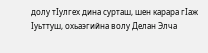долу тIулгех дина сурташ, шен карара гIаж Iуьттуш, охьаэгийна волу Делан Элча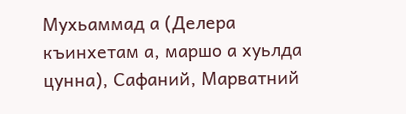Мухьаммад а (Делера къинхетам а, маршо а хуьлда цунна), Сафаний, Марватний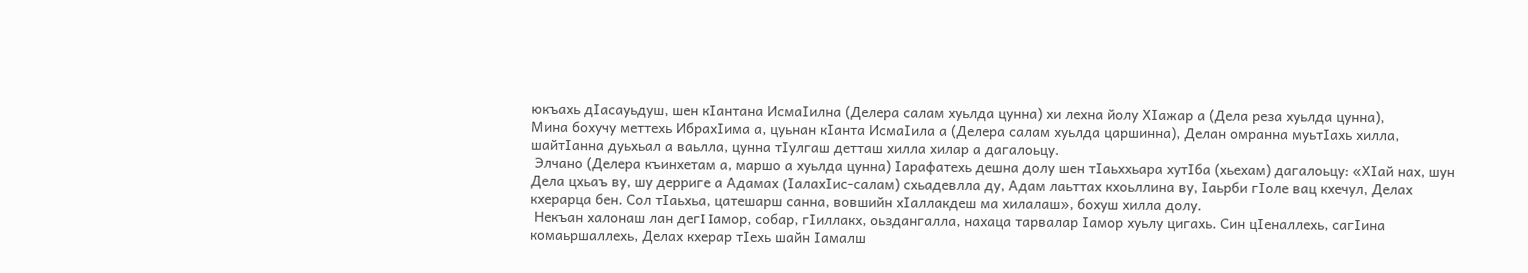юкъахь дIасауьдуш, шен кIантана ИсмаIилна (Делера салам хуьлда цунна) хи лехна йолу ХIажар а (Дела реза хуьлда цунна),
Мина бохучу меттехь ИбрахIима а, цуьнан кIанта ИсмаIила а (Делера салам хуьлда царшинна), Делан омранна муьтIахь хилла, шайтIанна дуьхьал а ваьлла, цунна тIулгаш детташ хилла хилар а дагалоьцу.
 Элчано (Делера къинхетам а, маршо а хуьлда цунна) Iарафатехь дешна долу шен тIаьххьара хутIба (хьехам) дагалоьцу: «ХIай нах, шун Дела цхьаъ ву, шу дерриге а Адамах (IалахIис-салам) схьадевлла ду, Адам лаьттах кхоьллина ву, Iаьрби гIоле вац кхечул, Делах кхерарца бен. Сол тIаьхьа, цатешарш санна, вовшийн хIаллакдеш ма хилалаш», бохуш хилла долу.
 Некъан халонаш лан дегI Iамор, собар, гIиллакх, оьздангалла, нахаца тарвалар Iамор хуьлу цигахь. Син цIеналлехь, сагIина комаьршаллехь, Делах кхерар тIехь шайн Iамалш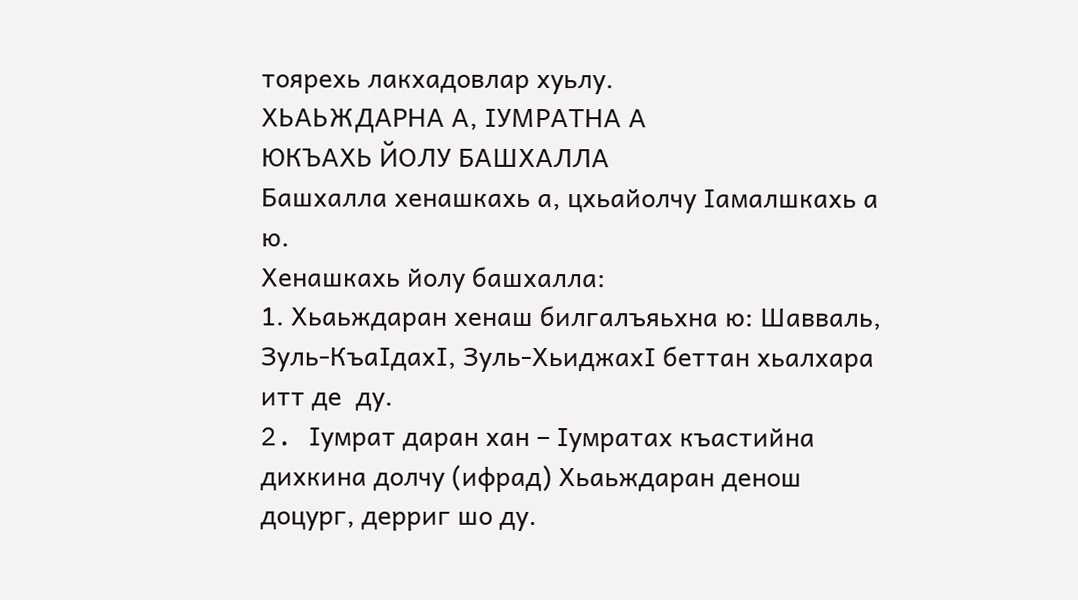тоярехь лакхадовлар хуьлу.
ХЬАЬЖДАРНА А, IУМРАТНА А
ЮКЪАХЬ ЙОЛУ БАШХАЛЛА
Башхалла хенашкахь а, цхьайолчу Iамалшкахь а ю.
Хенашкахь йолу башхалла:
1. Хьаьждаран хенаш билгалъяьхна ю: Шавваль, Зуль-КъаIдахI, Зуль-ХьиджахI беттан хьалхара итт де  ду.
2. Iумрат даран хан – Iумратах къастийна дихкина долчу (ифрад) Хьаьждаран денош доцург, дерриг шо ду.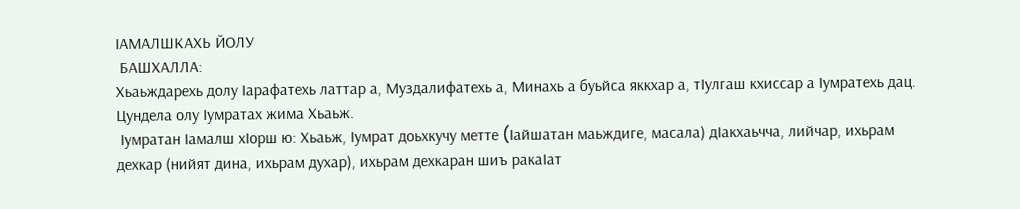IАМАЛШКАХЬ ЙОЛУ
 БАШХАЛЛА:
Хьаьждарехь долу Iарафатехь латтар а, Муздалифатехь а, Минахь а буьйса яккхар а, тIулгаш кхиссар а Iумратехь дац. Цундела олу Iумратах жима Хьаьж.
 Iумратан Iамалш хIорш ю: Хьаьж, Iумрат доьхкучу метте (Iайшатан маьждиге, масала) дIакхаьчча, лийчар, ихьрам дехкар (нийят дина, ихьрам духар), ихьрам дехкаран шиъ ракаIат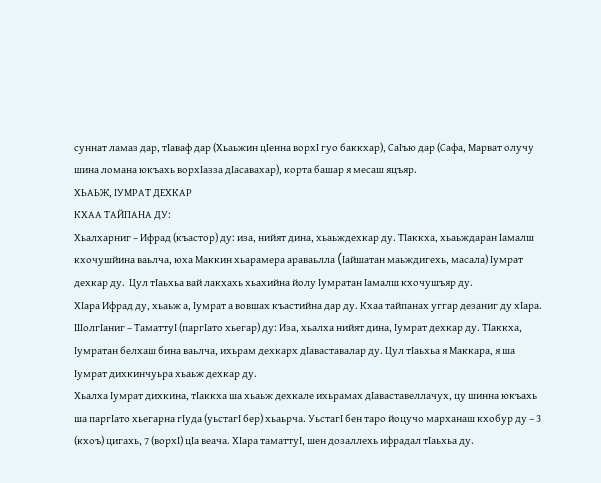суннат ламаз дар, тIаваф дар (Хьаьжин цIенна ворхI гуо баккхар), СаIъю дар (Сафа, Марват олучу шина ломана юкъахь ворхIазза дIасавахар), корта башар я месаш яцъяр.
ХЬАЬЖ, IУМРАТ ДЕХКАР
КХАА ТАЙПАНА ДУ:
Хьалхарниг – Ифрад (къастор) ду: иза, нийят дина, хьаьждехкар ду. ТIаккха, хьаьждаран Iамалш кхочушйина ваьлча, юха Маккин хьарамера араваьлла (Iайшатан маьждигехь, масала) Iумрат дехкар ду.  Цул тIаьхьа вай лакхахь хьахийна йолу Iумратан Iамалш кхочушъяр ду.
ХIара Ифрад ду, хьаьж а, Iумрат а вовшах къастийна дар ду. Кхаа тайпанах уггар дезаниг ду хIара.
ШолгIаниг – ТаматтуI (паргIато хьегар) ду: Иза, хьалха нийят дина, Iумрат дехкар ду. ТIаккха, Iумратан белхаш бина ваьлча, ихьрам дехкарх дIаваставалар ду. Цул тIаьхьа я Маккара, я ша Iумрат дихкинчуьра хьаьж дехкар ду.
Хьалха Iумрат дихкина, тIаккха ша хьаьж дехкале ихьрамах дIаваставеллачух, цу шинна юкъахь ша паргIато хьегарна гIуда (уьстагI бер) хьаьрча. УьстагI бен таро йоцучо марханаш кхобур ду – 3 (кхоъ) цигахь, 7 (ворхI) цIа веача. ХIара таматтуI, шен дозаллехь ифрадал тIаьхьа ду.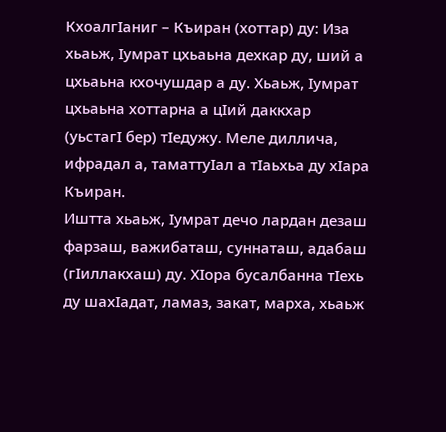КхоалгIаниг – Къиран (хоттар) ду: Иза хьаьж, Iумрат цхьаьна дехкар ду, ший а цхьаьна кхочушдар а ду. Хьаьж, Iумрат цхьаьна хоттарна а цIий даккхар (уьстагI бер) тIедужу. Меле диллича, ифрадал а, таматтуIал а тIаьхьа ду хIара Къиран.
Иштта хьаьж, Iумрат дечо лардан дезаш фарзаш, важибаташ, суннаташ, адабаш (гIиллакхаш) ду. ХIора бусалбанна тIехь ду шахIадат, ламаз, закат, марха, хьаьж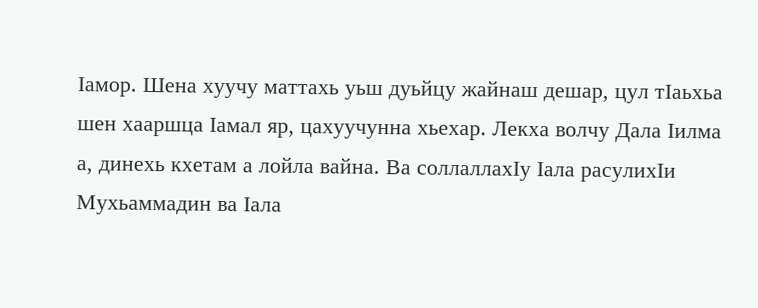Iамор. Шена хуучу маттахь уьш дуьйцу жайнаш дешар, цул тIаьхьа шен хааршца Iамал яр, цахуучунна хьехар. Лекха волчу Дала Iилма а, динехь кхетам а лойла вайна. Ва соллаллахIу Iала расулихIи Мухьаммадин ва Iала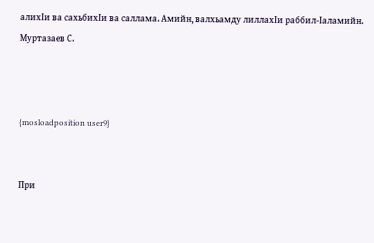алихIи ва сахьбихIи ва саллама. Амийн, валхьамду лиллахIи раббил-Iаламийн.
Муртазаев С.



{mosloadposition user9}


При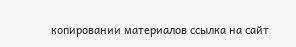копировании материалов ссылка на сайт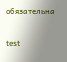обязательна

test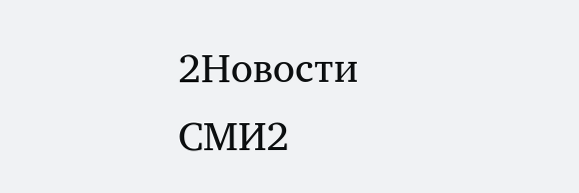2Новости СМИ2